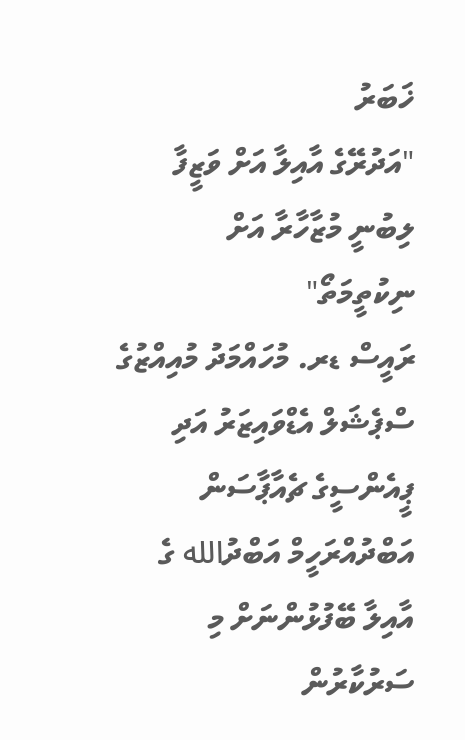ޚަބަރު
"އަދުރޭގެ އާއިލާ އަށް ވަޒީފާ ލިބުނީ މުޒާހާރާ އަށް ނިކުތީމަތޯ"
ރައީސް ޑރ. މުހައްމަދު މުއިއްޒުގެ ސްޕެޝަލް އެޑްވައިޒަރު އަދި ޕީއެންސީގެ ޗެއާޕާސަން އަބްދުއްރަހީމް އަބްދުالله ގެ އާއިލާ ބޭފުޅުންނަށް މި ސަރުކާރުން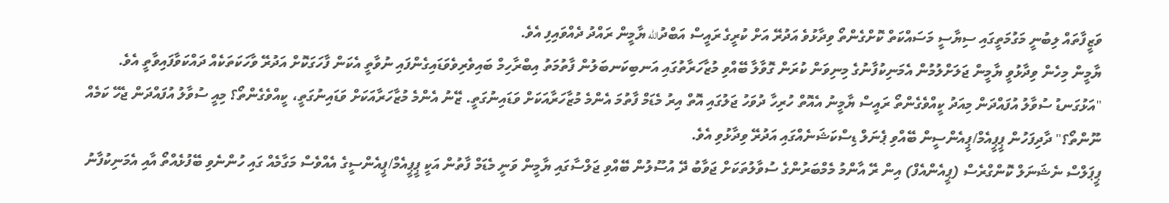ވަޒީފާތައް ލިބުނީ މަގުމަތީގައި ސިޔާސީ މަސައްކަތް ކޮށްގެންތޯ ވިދާޅުވެ އަދުރޭ އަށް ކުރީގެ ރައީސް އަބްދުالله ޔާމީން ރައްދު ދެއްވައިފި އެވެ.
ޔާމީން މިހެން ވިދާޅުވީ ޔާމީން ޖަލަށްލުމުން އެމަނިކުފާނުގެ މިނިވަން ކުރަން ގޮވާލާ ބޭއްވި މުޒާހަރާތުގައި އަނބިކަނބަލުން ފާތުމަތު އިބްރާހިމް ބައިވެރިވެވަޑައިގެންފައި ނުވާތީ އެކަން ފާހަގަކޮށް އަދުރޭ ވާހަކަތަކެއް ދައްކަވާފައިވާތީ އެވެ.
"އަޅުގަނޑު ސުވާލު އުފައްދަން މިއަދު ކީއްވެގެންތޯ ރައީސް ޔާމީނު އެއޮތް ހުރިހާ ދުވަހު ޖަލުގައި އޮތް އިރު މެޑަމް ފާތުމަ އެންމެ މުޒާހަރާއަކަށް ވަޑައިނުގަތީ. ޒޭނު އެންމެ މުޒާހަރާއަކަށް ވަޑައިނުގަތީ، ކީއްވެގެންތޯ؟ މިއީ ސުވާލު އުފައްދަން ޖެހޭ ކަމެއް ނޫންތޯ؟" ދާދިފަހުން ޕީޕީއެމް/ޕީއެންސީން ބޭއްވި ޕެނަލް ޑިސްކަޝަނެއްގައި އަދުރޭ ވިދާޅުވި އެވެ.
ޕީޕަލްސް ނެޝަނަލް ކޮންގްރެސް (ޕީއެންއެފް) އިން ރޭ އާންމު މެމްބަރުންގެ ސުވާލުތަކަށް ޖަވާބު ދޭ އުސޫލުން ބޭއްވި ޖަލްސާގައި ޔާމީން ވަނީ މެޑަމް ފާތުން އަކީ ޕީޕީއެމް/ޕީއެންސީގެ އެއްވެސް މަގާމެއް ގައި ހުންނެވި ބޭފުޅެއްތޯ އާއި އެމަނިކުފާނު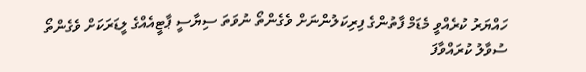ހައްޔަރު ކުރެއްވީ މެޑަމް ފާތުންގެ ފިރިކަލުންނަށް ވެގެންތޯ ނުވަތަ ސިޔާސީ ޕާޓީއެއްގެ ލީޑަރަކަށް ވެގެންތޯ ސުވާލު ކުރައްވާފަ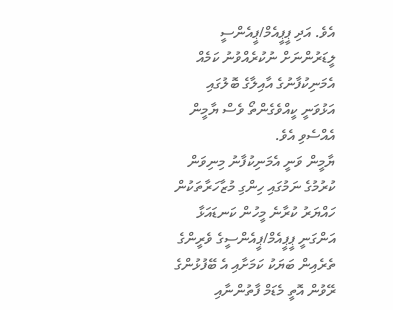އެވެ. އަދި ޕީޕީއެމް/ޕީއެންސީ ލީޑަރުންނަށް ނުކުރެއްވުނު ކަމެއް އެމަނިކުފާނުގެ އާއިލާގެ ބޮލުގައި އަޅުވަނީ ކީއްވެގެންތޯ ވެސް ޔާމީން އެއްސެވި އެވެ.
ޔާމީން ވަނީ އެމަނިކުފާނު މިނިވަން ކުރުމުގެ ނަމުގައި ހިންގި މުޒާހަރާތަކުން ހައްޔަރު ކުރާނެ މީހުން ކަނޑައަޅާ އަންގަނީ ޕީޕީއެމް/ޕީއެންސީގެ ވެރީންގެ ތެރެއިން ބަޔަކު ކަމަށާއި އެ ބޭފުޅުންގެ ރޭވުން އޮތީ މެޑަމް ފާތުންނާއި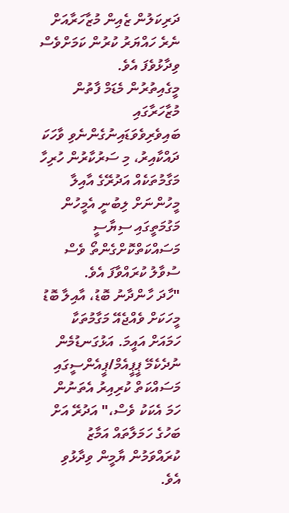ދަރިކަލުން ޒެއިން މުޒާހަރާއަށް ނެރެ ހައްޔަރު ކުރުން ކަމަށްވެސް ވިދާޅުވެފަ އެވެ.
މީގެއިތުރުން މެޑަމް ފާތުން މުޒާހަރާގައި ބައިވެރިވެވަޑައިނުގެންނެވި ވާހަކަ ދައްކާއިރު، މި ސަރުކާރުން ހުރިހާ މަގާމުތަކެއް އަދުރޭގެ އާއިލާ މީހުންނަށް ލިބުނީ އެމީހުން މަގުމަތީގައި ސިޔާސީ މަސައްކަތްކޮށްގެންތޯ ވެސް ސުވާލު ކުރައްވާފަ އެވެ.
"ހާދަ ހާންދާނު ބޮޑު، އާއިލާ ބޮޑު މީހަކަށް ވެއްޖެއޭ މަގާމުތަކާ ހަމައަށް އައީމަ. އަޅުގަނޑުމެން ނުދެކެމޭ ޕީޕީއެމް/ޕީއެންސީގައި މަސައްކަތް ކުރިއިރު އެތަނުން ހަމަ އެކަކު ވެސް،" އަދުރޭ އަށް ބަހުގެ ހަމަލާތައް އަމާޒު ކުރައްވަމުން ޔާމީން ވިދާޅުވި އެވެ.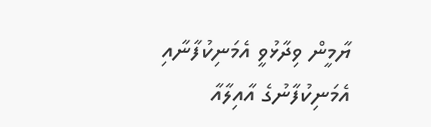ޔާމީން ވިދާޅުވީ އެމަނިކުފާނާއި އެމަނިކުފާނުގެ އާއިލާއާ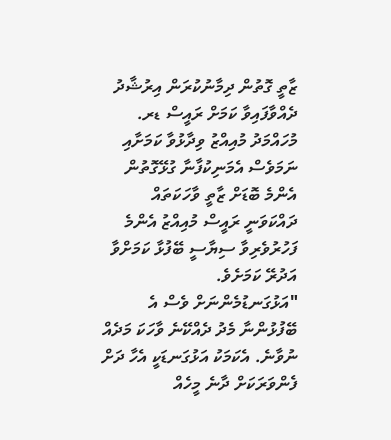ޒާތީ ގޮތުން ދިމާނުކުރަން އިރުޝާދު ދެއްވާފައިވާ ކަމަށް ރައީސް ޑރ. މުހައްމަދު މުއިއްޒު ވިދާޅުވާ ކަމަށާއި ނަމަވެސް އެމަނިކުފާނާ ގުޅޭގޮތުން އެންމެ ބޮޑަށް ޒާތީ ވާހަކަތައް ދައްކަވަނީ ރައީސް މުއިއްޒު އެންމެ ފަހުރުވެރިވާ ސިޔާސީ ބޭފުޅާ ކަމަށްވާ އަދުރޭ ކަމަށެވެ.
"އަޅުގަނޑުމެންނަށް ވެސް އެ ބޭފުޅުންނާ މެދު ދެއްކޭނެ ވާހަކަ މަދެއް ނުވާނެ. އެކަމަކު އަޅުގަނޑަކީ އެހާ ދަށް ފެންވަރަކަށް ދާނެ މީހެއް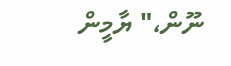ނޫން،" ޔާމީން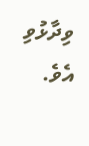ވިދާޅުވި އެވެ.